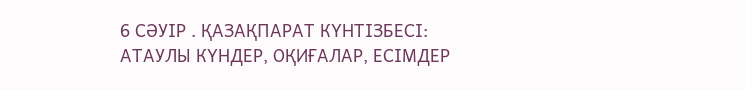6 СӘУІР . ҚАЗАҚПАРАТ КҮНТІЗБЕСІ: АТАУЛЫ КҮНДЕР, ОҚИҒАЛАР, ЕСІМДЕР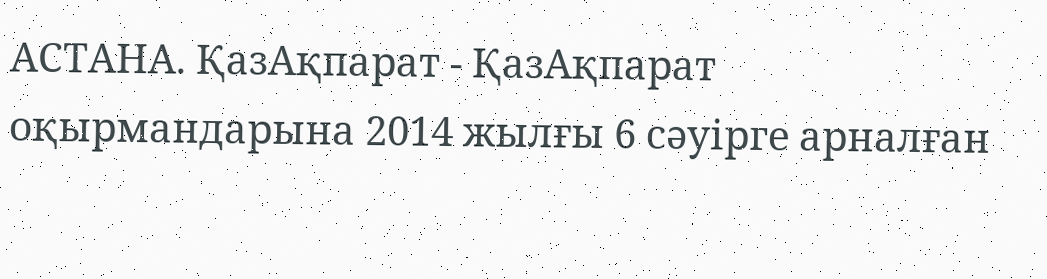АСТАНА. ҚазАқпарат - ҚазАқпарат оқырмандарына 2014 жылғы 6 сәуірге арналған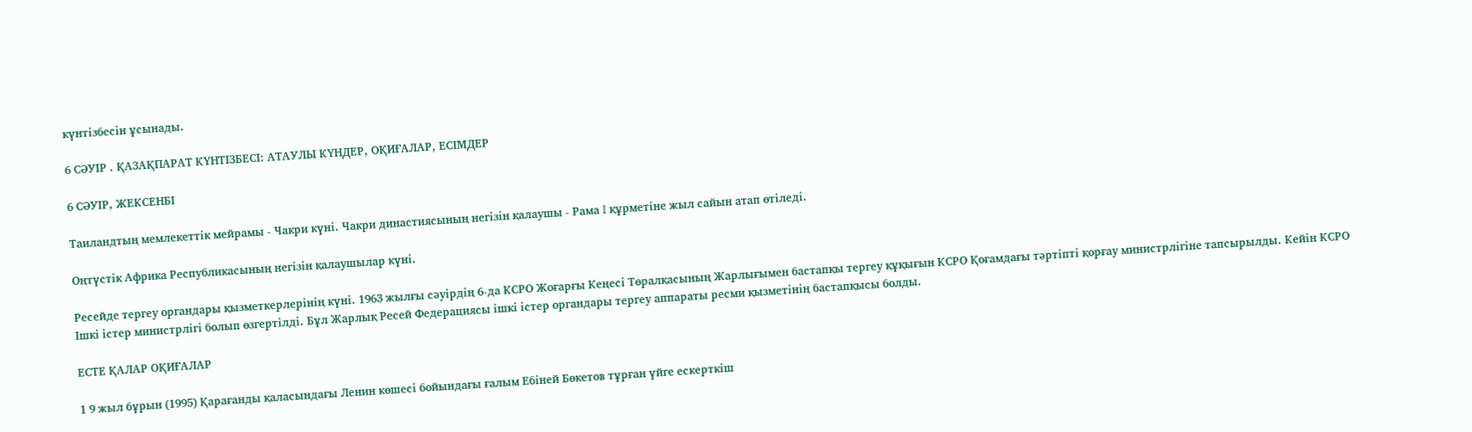күнтізбесін ұсынады.

6 СӘУІР . ҚАЗАҚПАРАТ КҮНТІЗБЕСІ: АТАУЛЫ КҮНДЕР, ОҚИҒАЛАР, ЕСІМДЕР

6 СӘУІР, ЖЕКСЕНБІ

Таиландтың мемлекеттік мейрамы - Чакри күні. Чакри династиясының негізін қалаушы - Рама I құрметіне жыл сайын атап өтіледі.

Оңтүстік Африка Республикасының негізін қалаушылар күні.

Ресейде тергеу органдары қызметкерлерінің күні. 1963 жылғы сәуірдің 6-да КСРО Жоғарғы Кеңесі Төралқасының Жарлығымен бастапқы тергеу құқығын КСРО Қоғамдағы тәртіпті қорғау министрлігіне тапсырылды. Кейін КСРО Ішкі істер министрлігі болып өзгертілді. Бұл Жарлық Ресей Федерациясы ішкі істер органдары тергеу аппараты ресми қызметінің бастапқысы болды.

ЕСТЕ ҚАЛАР ОҚИҒАЛАР

1 9 жыл бұрын (1995) Қарағанды қаласындағы Ленин көшесі бойындағы ғалым Ебіней Бөкетов тұрған үйге ескерткіш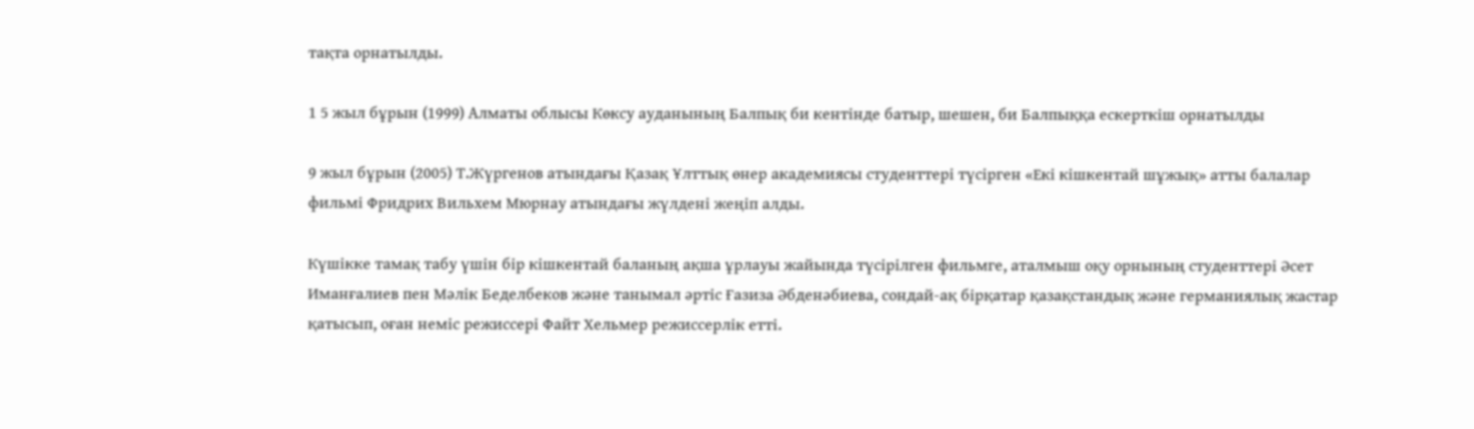тақта орнатылды.

1 5 жыл бұрын (1999) Алматы облысы Көксу ауданының Балпық би кентінде батыр, шешен, би Балпыққа ескерткіш орнатылды

9 жыл бұрын (2005) Т.Жүргенов атындағы Қазақ Ұлттық өнер академиясы студенттері түсірген «Екі кішкентай шұжық» атты балалар фильмі Фридрих Вильхем Мюрнау атындағы жүлдені жеңіп алды.

Күшікке тамақ табу үшін бір кішкентай баланың ақша ұрлауы жайында түсірілген фильмге, аталмыш оқу орнының студенттері Әсет Иманғалиев пен Мәлік Беделбеков және танымал әртіс Ғазиза Әбденәбиева, сондай-ақ бірқатар қазақстандық және германиялық жастар қатысып, оған неміс режиссері Файт Хельмер режиссерлік етті.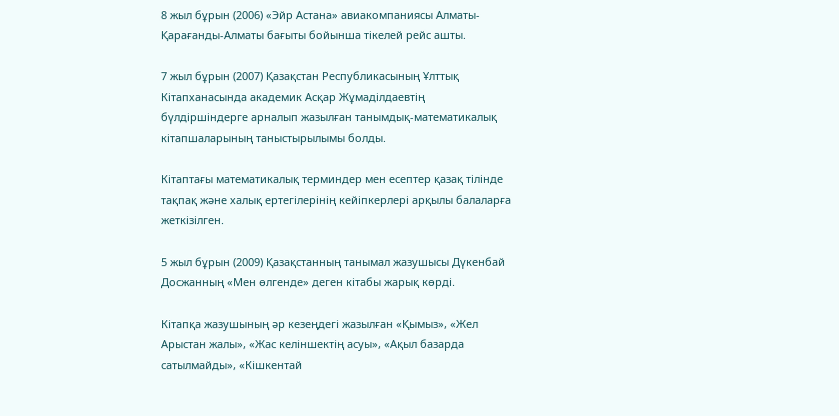8 жыл бұрын (2006) «Эйр Астана» авиакомпаниясы Алматы-Қарағанды-Алматы бағыты бойынша тікелей рейс ашты.

7 жыл бұрын (2007) Қазақстан Республикасының Ұлттық Кітапханасында академик Асқар Жұмаділдаевтің бүлдіршіндерге арналып жазылған танымдық-математикалық кітапшаларының таныстырылымы болды.

Кітаптағы математикалық терминдер мен есептер қазақ тілінде тақпақ және халық ертегілерінің кейіпкерлері арқылы балаларға жеткізілген.

5 жыл бұрын (2009) Қазақстанның танымал жазушысы Дүкенбай Досжанның «Мен өлгенде» деген кітабы жарық көрді.

Кітапқа жазушының әр кезеңдегі жазылған «Қымыз», «Жел Арыстан жалы», «Жас келіншектің асуы», «Ақыл базарда сатылмайды», «Кішкентай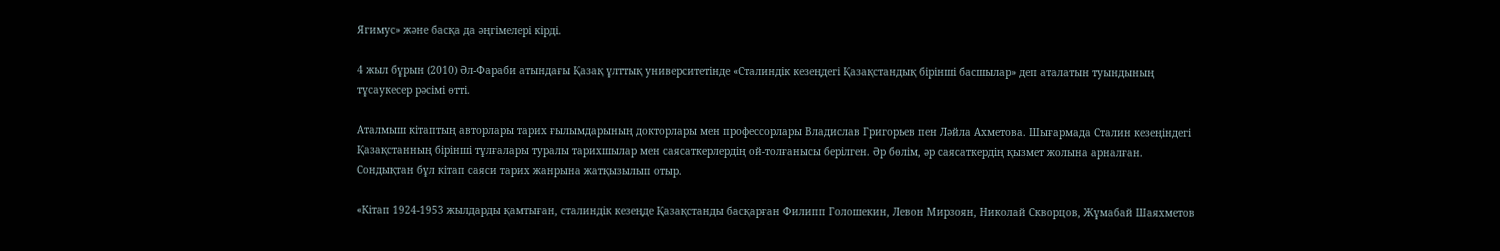Ягимус» және басқа да әңгімелері кірді.

4 жыл бұрын (2010) Әл-Фараби атындағы Қазақ ұлттық университетінде «Сталиндік кезеңдегі Қазақстандық бірінші басшылар» деп аталатын туындының тұсаукесер рәсімі өтті.

Аталмыш кітаптың авторлары тарих ғылымдарының докторлары мен профессорлары Владислав Григорьев пен Ләйла Ахметова. Шығармада Сталин кезеңіндегі Қазақстанның бірінші тұлғалары туралы тарихшылар мен саясаткерлердің ой-толғанысы берілген. Әр бөлім, әр саясаткердің қызмет жолына арналған. Сондықтан бұл кітап саяси тарих жанрына жатқызылып отыр.

«Кітап 1924-1953 жылдарды қамтыған, сталиндік кезеңде Қазақстанды басқарған Филипп Голошекин, Левон Мирзоян, Николай Скворцов, Жұмабай Шаяхметов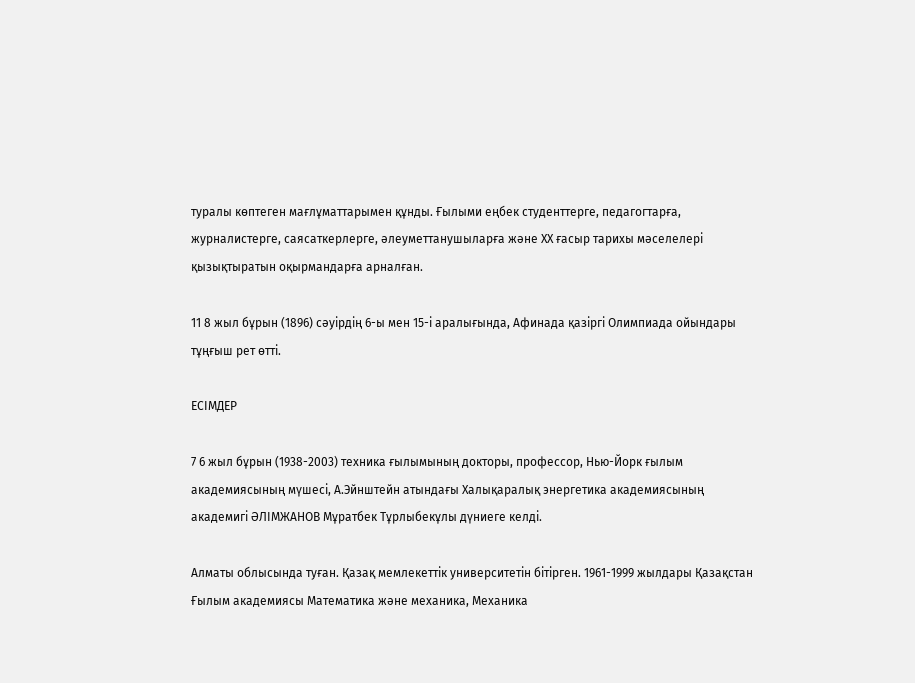туралы көптеген мағлұматтарымен құнды. Ғылыми еңбек студенттерге, педагогтарға, журналистерге, саясаткерлерге, әлеуметтанушыларға және ХХ ғасыр тарихы мәселелері қызықтыратын оқырмандарға арналған.

11 8 жыл бұрын (1896) сәуірдің 6-ы мен 15-і аралығында, Афинада қазіргі Олимпиада ойындары тұңғыш рет өтті.

ЕСІМДЕР

7 6 жыл бұрын (1938-2003) техника ғылымының докторы, профессор, Нью-Йорк ғылым академиясының мүшесі, А.Эйнштейн атындағы Халықаралық энергетика академиясының академигі ӘЛІМЖАНОВ Мұратбек Тұрлыбекұлы дүниеге келді.

Алматы облысында туған. Қазақ мемлекеттік университетін бітірген. 1961-1999 жылдары Қазақстан Ғылым академиясы Математика және механика, Механика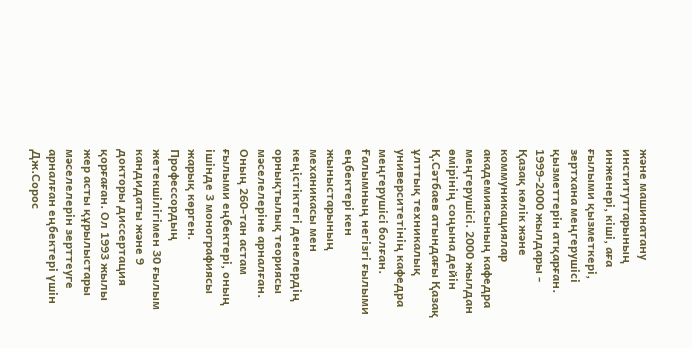және машинатану институттарының инженері, кіші, аға ғылыми қызметкері, зертхана меңгерушісі қызметтерін атқарған. 1999-2000 жылдары - Қазақ көлік және коммуникациялар академиясының кафедра меңгерушісі. 2000 жылдан өмірінің соңына дейін Қ.Сәтбаев атындағы Қазақ ұлттық техникалық университетінің кафедра меңгерушісі болған. Ғалымның негізгі ғылыми еңбектері кен жыныстарының механикасы мен кеңістіктегі денелердің орнықтылық теориясы мәселелеріне арналған. Оның 260-тан астам ғылыми еңбектері, оның ішінде 3 монографиясы жарық көрген. Профессордың жетекшілігімен 30 ғылым кандидаты және 9 докторы диссертация қорғаған. Ол 1993 жылы жер асты құрылыстары мәселелерін зерттеуге арналған еңбектері үшін Дж.Сорос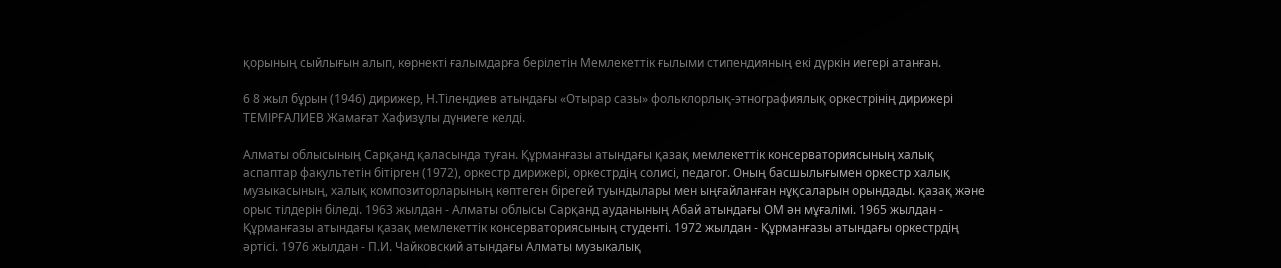қорының сыйлығын алып, көрнекті ғалымдарға берілетін Мемлекеттік ғылыми стипендияның екі дүркін иегері атанған.

6 8 жыл бұрын (1946) дирижер, Н.Тілендиев атындағы «Отырар сазы» фольклорлық-этнографиялық оркестрінің дирижері ТЕМІРҒАЛИЕВ Жамағат Хафизұлы дүниеге келді.

Алматы облысының Сарқанд қаласында туған. Құрманғазы атындағы қазақ мемлекеттік консерваториясының халық аспаптар факультетін бітірген (1972), оркестр дирижері, оркестрдің солисі, педагог. Оның басшылығымен оркестр халық музыкасының, халық композиторларының көптеген бірегей туындылары мен ыңғайланған нұқсаларын орындады. қазақ және орыс тілдерін біледі. 1963 жылдан - Алматы облысы Сарқанд ауданының Абай атындағы ОМ ән мұғалімі. 1965 жылдан - Құрманғазы атындағы қазақ мемлекеттік консерваториясының студенті. 1972 жылдан - Құрманғазы атындағы оркестрдің әртісі. 1976 жылдан - П.И. Чайковский атындағы Алматы музыкалық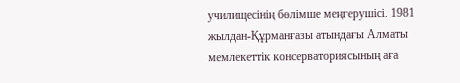училищесінің бөлімше меңгерушісі. 1981 жылдан-Құрманғазы атындағы Алматы мемлекеттік консерваториясының аға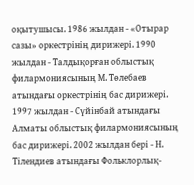оқытушысы. 1986 жылдан - «Отырар сазы» оркестрінің дирижері. 1990 жылдан - Талдықорған облыстық филармониясының М. Төлебаев атындағы оркестрінің бас дирижері. 1997 жылдан - Сүйінбай атындағы Алматы облыстық филармониясының бас дирижері. 2002 жылдан бері - Н. Тілендиев атындағы Фольклорлық-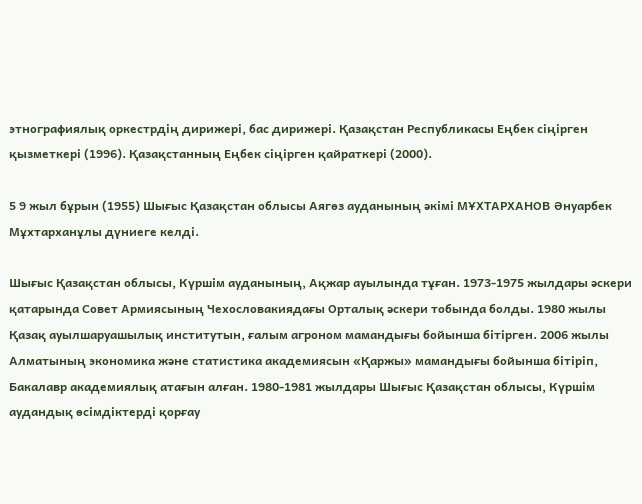этнографиялық оркестрдің дирижері, бас дирижері. Қазақстан Республикасы Еңбек сіңірген қызметкері (1996). Қазақстанның Еңбек сіңірген қайраткері (2000).

5 9 жыл бұрын (1955) Шығыс Қазақстан облысы Аягөз ауданының әкімі МҰХТАРХАНОВ Әнуарбек Мұхтарханұлы дүниеге келді.

Шығыс Қазақстан облысы, Күршім ауданының, Ақжар ауылында тұған. 1973-1975 жылдары әскери қатарында Совет Армиясының Чехословакиядағы Орталық әскери тобында болды. 1980 жылы Қазақ ауылшаруашылық институтын, ғалым агроном мамандығы бойынша бітірген. 2006 жылы Алматының экономика және статистика академиясын «Қаржы» мамандығы бойынша бітіріп, Бакалавр академиялық атағын алған. 1980-1981 жылдары Шығыс Қазақстан облысы, Күршім аудандық өсімдіктерді қорғау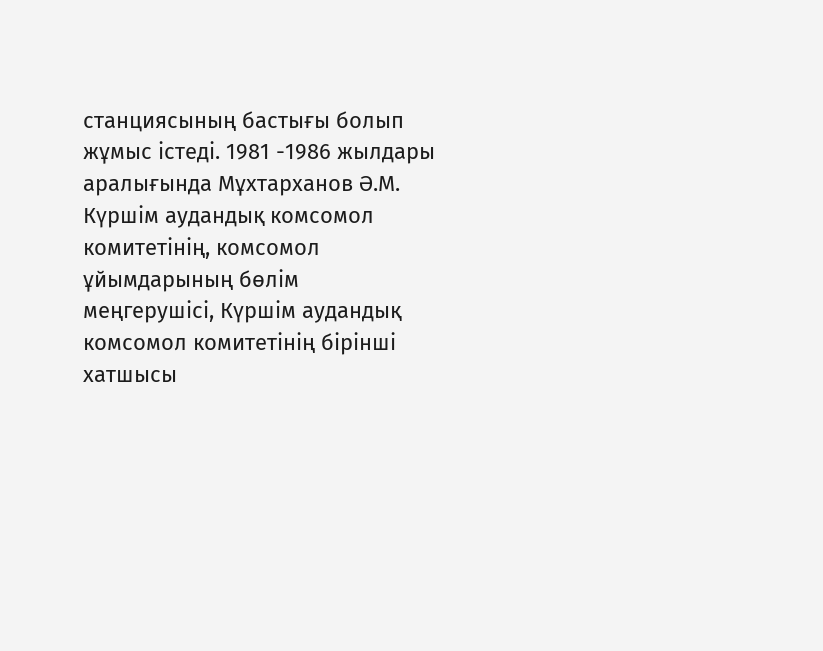станциясының бастығы болып жұмыс істеді. 1981 -1986 жылдары аралығында Мұхтарханов Ә.М. Күршім аудандық комсомол комитетінің, комсомол ұйымдарының бөлім меңгерушісі, Күршім аудандық комсомол комитетінің бірінші хатшысы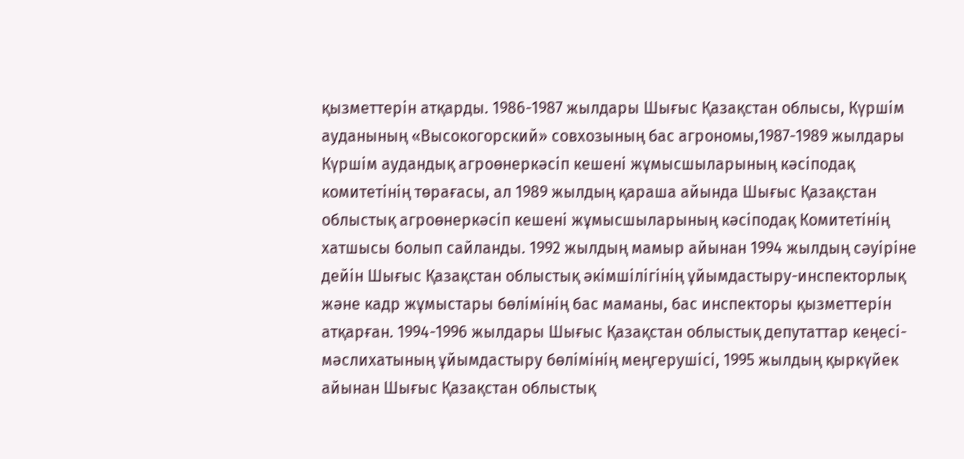қызметтерін атқарды. 1986-1987 жылдары Шығыс Қазақстан облысы, Күршім ауданының «Высокогорский» совхозының бас агрономы,1987-1989 жылдары Күршім аудандық агроөнеркәсіп кешені жұмысшыларының кәсіподақ комитетінің төрағасы, ал 1989 жылдың қараша айында Шығыс Қазақстан облыстық агроөнеркәсіп кешені жұмысшыларының кәсіподақ Комитетінің хатшысы болып сайланды. 1992 жылдың мамыр айынан 1994 жылдың сәуіріне дейін Шығыс Қазақстан облыстық әкімшілігінің ұйымдастыру-инспекторлық және кадр жұмыстары бөлімінің бас маманы, бас инспекторы қызметтерін атқарған. 1994-1996 жылдары Шығыс Қазақстан облыстық депутаттар кеңесі-мәслихатының ұйымдастыру бөлімінің меңгерушісі, 1995 жылдың қыркүйек айынан Шығыс Қазақстан облыстық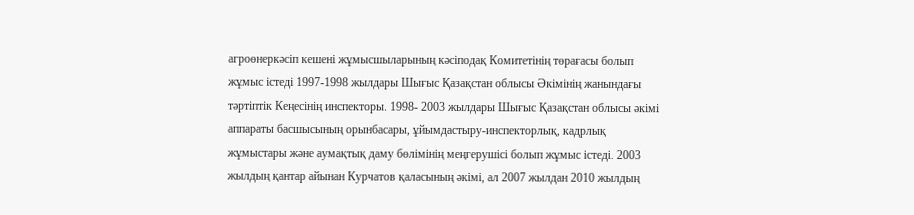агроөнеркәсіп кешені жұмысшыларының кәсіподақ Комитетінің төрағасы болып жұмыс істеді 1997-1998 жылдары Шығыс Қазақстан облысы Әкімінің жанындағы тәртіптік Кеңесінің инспекторы. 1998- 2003 жылдары Шығыс Қазақстан облысы әкімі аппараты басшысының орынбасары, ұйымдастыру-инспекторлық, кадрлық жұмыстары және аумақтық даму бөлімінің меңгерушісі болып жұмыс істеді. 2003 жылдың қантар айынан Курчатов қаласының әкімі, ал 2007 жылдан 2010 жылдың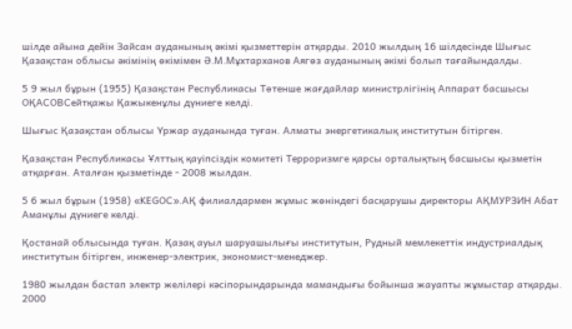шілде айына дейін Зайсан ауданының әкімі қызметтерін атқарды. 2010 жылдың 16 шілдесінде Шығыс Қазақстан облысы әкімінің өкімімен Ә.М.Мұхтарханов Аягөз ауданының әкімі болып тағайындалды.

5 9 жыл бұрын (1955) Қазақстан Республикасы Төтенше жағдайлар министрлігінің Аппарат басшысы ОҚАСОВСейтқажы Қажыкенұлы дүниеге келді.

Шығыс Қазақстан облысы Үржар ауданында туған. Алматы энергетикалық институтын бітірген.

Қазақстан Республикасы Ұлттық қауіпсіздік комитеті Терроризмге қарсы орталықтың басшысы қызметін атқарған. Аталған қызметінде - 2008 жылдан.

5 6 жыл бұрын (1958) «KEGOC».АҚ филиалдармен жұмыс жөніндегі басқарушы директоры АҚМУРЗИН Абат Аманұлы дүниеге келді.

Қостанай облысында туған. Қазақ ауыл шаруашылығы институтын, Рудный мемлекеттік индустриалдық институтын бітірген, инженер-электрик, экономист-менеджер.

1980 жылдан бастап электр желілері кәсіпорындарында мамандығы бойынша жауапты жұмыстар атқарды. 2000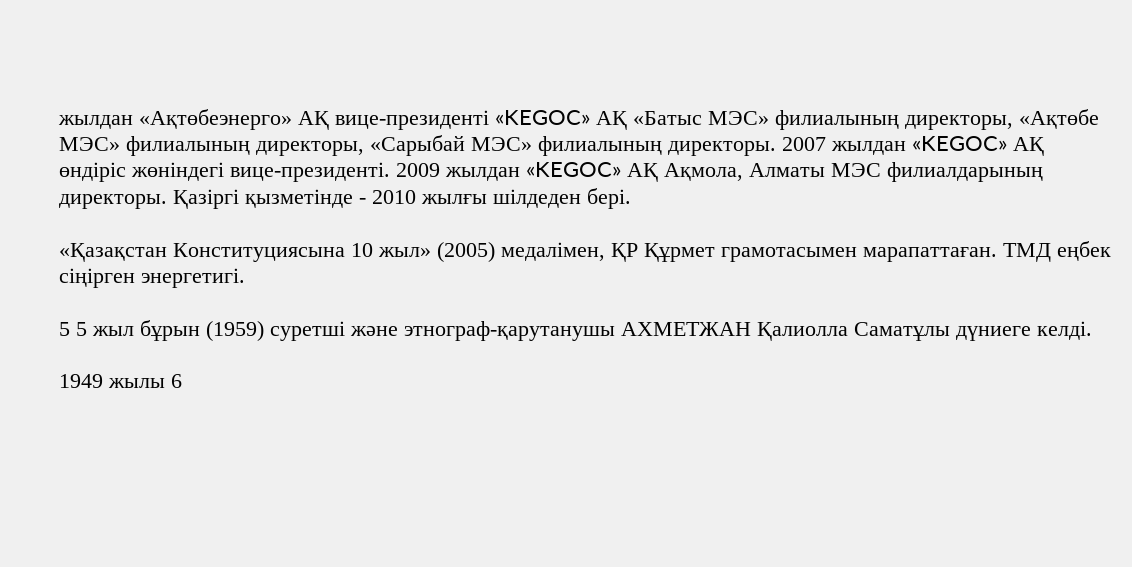жылдан «Ақтөбеэнерго» АҚ вице-президенті «KEGOC» АҚ «Батыс МЭС» филиалының директоры, «Ақтөбе МЭС» филиалының директоры, «Сарыбай МЭС» филиалының директоры. 2007 жылдан «KEGOC» АҚ өндіріс жөніндегі вице-президенті. 2009 жылдан «KEGOC» АҚ Ақмола, Алматы МЭС филиалдарының директоры. Қазіргі қызметінде - 2010 жылғы шілдеден бері.

«Қазақстан Конституциясына 10 жыл» (2005) медалімен, ҚР Құрмет грамотасымен марапаттаған. ТМД еңбек сіңірген энергетигі.

5 5 жыл бұрын (1959) суретші және этнограф-қарутанушы АХМЕТЖАН Қалиолла Саматұлы дүниеге келді.

1949 жылы 6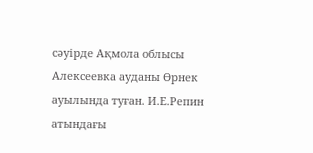сәуірде Ақмола облысы Алексеевка ауданы Өрнек ауылында туған. И.Е.Репин атындағы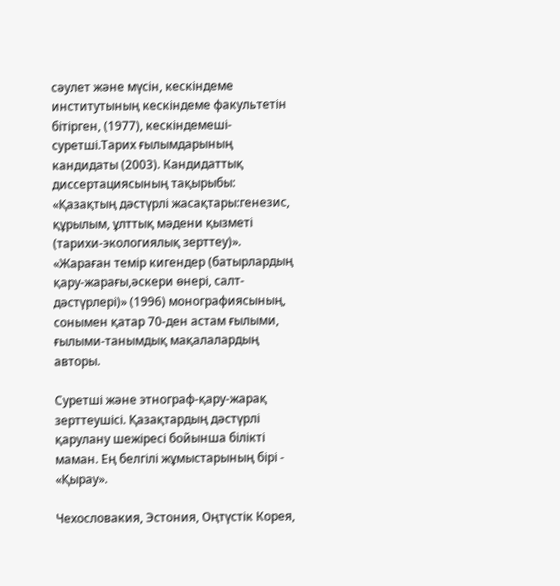сәулет және мүсін, кескіндеме институтының кескіндеме факультетін бітірген, (1977), кескіндемеші-суретші.Тарих ғылымдарының кандидаты (2003). Кандидаттық диссертациясының тақырыбы: «Қазақтың дәстүрлі жасақтары:генезис, құрылым, ұлттық мәдени қызметі (тарихи-экологиялық зерттеу)». «Жараған темір кигендер (батырлардың қару-жарағы,әскери өнері, салт-дәстүрлері)» (1996) монографиясының, сонымен қатар 70-ден астам ғылыми, ғылыми-танымдық мақалалардың авторы.

Суретші және этнограф-қару-жарақ зерттеушісі. Қазақтардың дәстүрлі қарулану шежіресі бойынша білікті маман. Ең белгілі жұмыстарының бірі - «Қырау».

Чехословакия, Эстония, Оңтүстік Корея,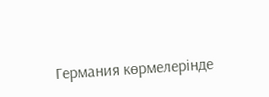Германия көрмелерінде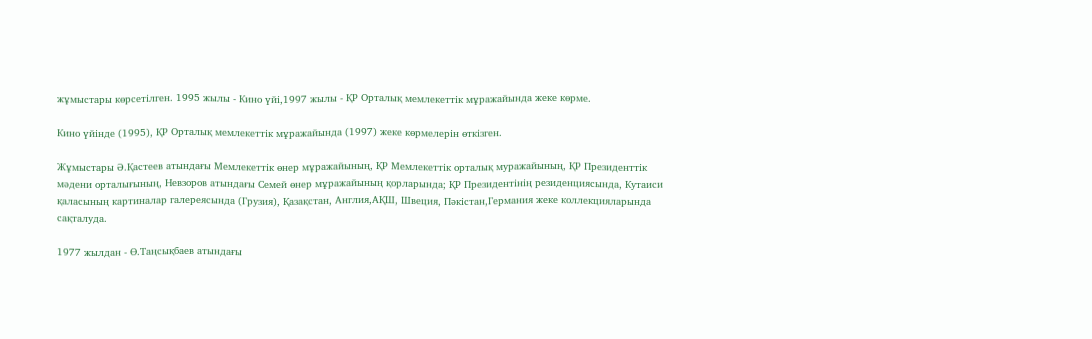жұмыстары көрсетілген. 1995 жылы - Кино үйі,1997 жылы - ҚР Орталық мемлекеттік мұражайында жеке көрме.

Кино үйінде (1995), ҚР Орталық мемлекеттік мұражайында (1997) жеке көрмелерін өткізген.

Жұмыстары Ә.Қастеев атындағы Мемлекеттік өнер мұражайының, ҚР Мемлекеттік орталық муражайының, ҚР Президенттік мәдени орталығының, Невзоров атындағы Семей өнер мұражайының қорларында; ҚР Президентінің резиденциясында, Кутаиси қаласының картиналар галереясында (Грузия), Қазақстан, Англия,АҚШ, Швеция, Пәкістан,Германия жеке коллекцияларында сақталуда.

1977 жылдан - Ө.Таңсықбаев атындағы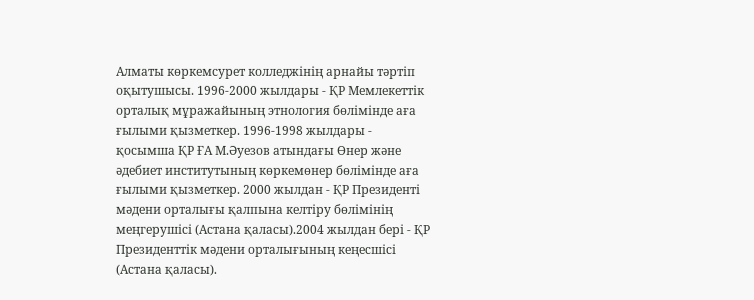Алматы көркемсурет колледжінің арнайы тәртіп оқытушысы. 1996-2000 жылдары - ҚР Мемлекеттік орталық мұражайының этнология бөлімінде аға ғылыми қызметкер. 1996-1998 жылдары - қосымша ҚР ҒА М.Әуезов атындағы Өнер және әдебиет институтының көркемөнер бөлімінде аға ғылыми қызметкер. 2000 жылдан - ҚР Президенті мәдени орталығы қалпына келтіру бөлімінің меңгерушісі (Астана қаласы).2004 жылдан бері - ҚР Президенттік мәдени орталығының кеңесшісі (Астана қаласы).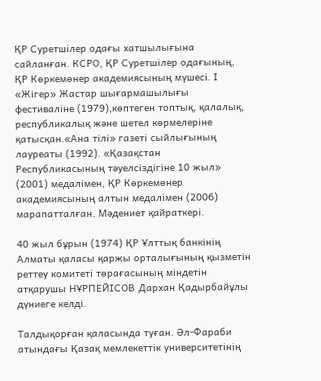ҚР Суретшілер одағы хатшылығына сайланған. КСРО, ҚР Суретшілер одағының, ҚР Көркемөнер академиясының мүшесі. I «Жігер» Жастар шығармашылығы фестиваліне (1979),көптеген топтық, қалалық, республикалық және шетел көрмелеріне қатысқан.«Ана тілі» газеті сыйлығының лауреаты (1992). «Қазақстан Республикасының тәуелсіздігіне 10 жыл» (2001) медалімен, ҚР Көркемөнер академиясының алтын медалімен (2006) марапатталған. Мәдениет қайраткері.

40 жыл бұрын (1974) ҚР Ұлттық банкінің Алматы қаласы қаржы орталығының қызметін реттеу комитеті төрағасының міндетін атқарушы НҰРПЕЙІСОВ Дархан Қадырбайұлы дүниеге келді.

Талдықорған қаласында туған. Әл-Фараби атындағы Қазақ мемлекеттік университетінің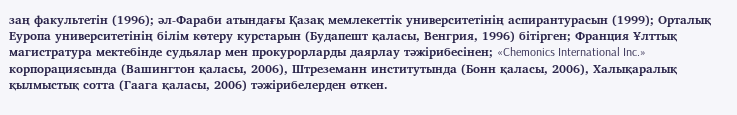заң факультетін (1996); әл-Фараби атындағы Қазақ мемлекеттік университетінің аспирантурасын (1999); Орталық Еуропа университетінің білім көтеру курстарын (Будапешт қаласы, Венгрия, 1996) бітірген; Франция Ұлттық магистратура мектебінде судьялар мен прокурорларды даярлау тәжірибесінен; «Chemonics International Inc.» корпорациясында (Вашингтон қаласы, 2006), Штреземанн институтында (Бонн қаласы, 2006), Халықаралық қылмыстық сотта (Гаага қаласы, 2006) тәжірибелерден өткен.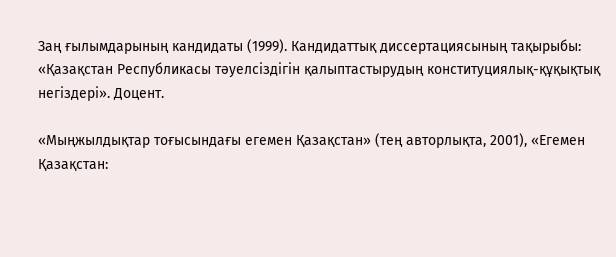Заң ғылымдарының кандидаты (1999). Кандидаттық диссертациясының тақырыбы: «Қазақстан Республикасы тәуелсіздігін қалыптастырудың конституциялық-құқықтық негіздері». Доцент.

«Мыңжылдықтар тоғысындағы егемен Қазақстан» (тең авторлықта, 2001), «Егемен Қазақстан: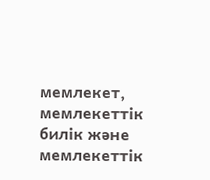мемлекет, мемлекеттік билік және мемлекеттік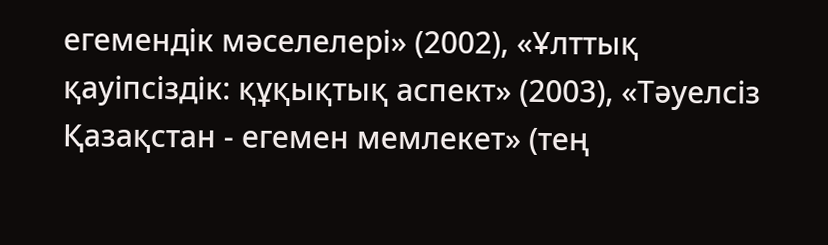егемендік мәселелері» (2002), «Ұлттық қауіпсіздік: құқықтық аспект» (2003), «Тәуелсіз Қазақстан - егемен мемлекет» (тең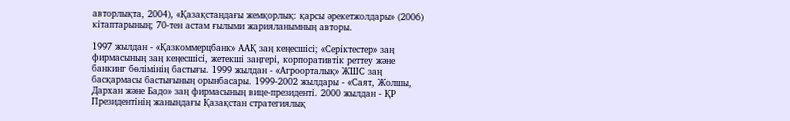авторлықта, 2004), «Қазақстандағы жемқорлық: қарсы әрекетжолдары» (2006) кітаптарының; 70-тен астам ғылыми жарияланымның авторы.

1997 жылдан - «Қазкоммерцбанк» ААҚ заң кеңесшісі; «Серіктестер» заң фирмасының заң кеңесшісі, жетекші заңгері, корпоративтік реттеу және банкинг бөлімінің бастығы. 1999 жылдан - «Агроорталық» ЖШС заң басқармасы бастығының орынбасары. 1999-2002 жылдары - «Саят, Жолшы, Дархан және Бадо» заң фирмасының вице-президенті. 2000 жылдан - ҚР Президентінің жанындағы Қазақстан стратегиялық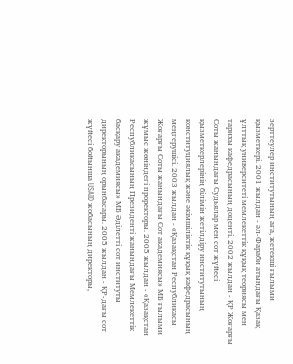зерттеулер институтының аға, жетекші ғылыми қызметкері. 2001 жылдан - әл-Фараби атындағы Қазақ ұлттық университеті мемлекеттік құқық теориясы мен тарихы кафедрасының доценті. 2002 жылдан - ҚР Жоғарғы Соты жанындағы Судьялар мен сот жүйесі қызметкерлерінің білімін жетілдіру институтының конституциялық және әкімшіліктік құқық кафедрасының меңгерушісі. 2003 жылдан - «Қазақстан Республикасы Жоғарғы Соты жанындағы Сот академиясы» МБ ғылыми жұмыс жөніндегі проректоры. 2005 жылдан - «Қазақстан Республикасының Президенті жанындағы Мемлекеттік басқару академиясы» МБ Әділетті сот институты директорының орынбасары. 2005 жылдан - ҚР-дағы сот жүйесі бойынша USAID жобасының директоры,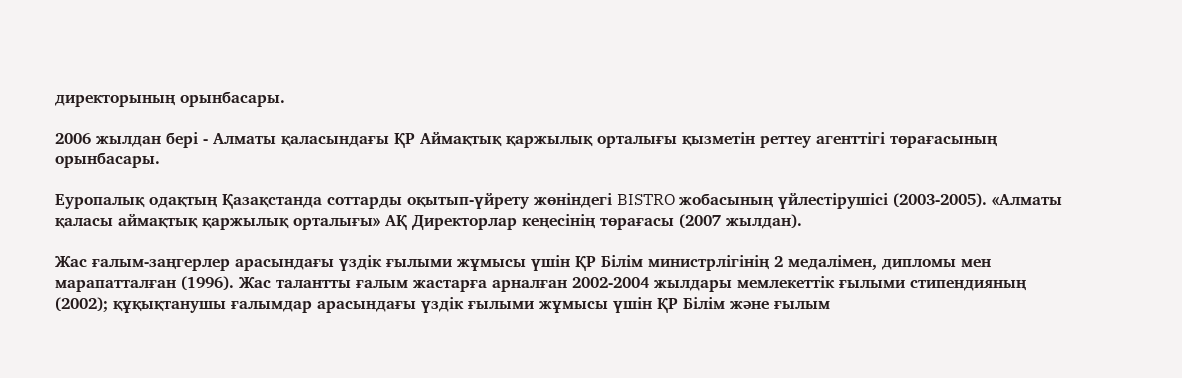директорының орынбасары.

2006 жылдан бері - Алматы қаласындағы ҚР Аймақтық қаржылық орталығы қызметін реттеу агенттігі төрағасының орынбасары.

Еуропалық одақтың Қазақстанда соттарды оқытып-үйрету жөніндегі BISTRO жобасының үйлестірушісі (2003-2005). «Алматы қаласы аймақтық қаржылық орталығы» АҚ Директорлар кеңесінің төрағасы (2007 жылдан).

Жас ғалым-заңгерлер арасындағы үздік ғылыми жұмысы үшін ҚР Білім министрлігінің 2 медалімен, дипломы мен марапатталған (1996). Жас талантты ғалым жастарға арналған 2002-2004 жылдары мемлекеттік ғылыми стипендияның (2002); құқықтанушы ғалымдар арасындағы үздік ғылыми жұмысы үшін ҚР Білім және ғылым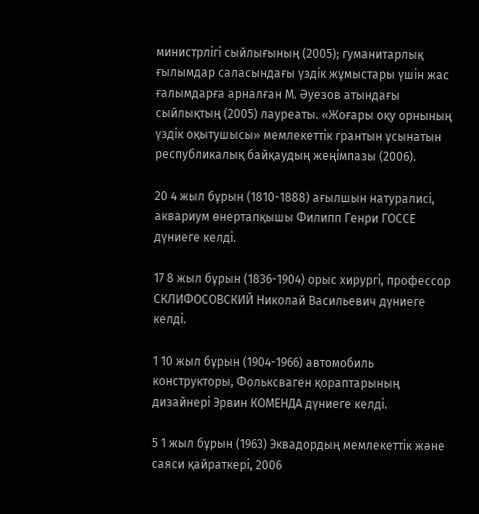министрлігі сыйлығының (2005); гуманитарлық ғылымдар саласындағы үздік жұмыстары үшін жас ғалымдарға арналған М. Әуезов атындағы сыйлықтың (2005) лауреаты. «Жоғары оқу орнының үздік оқытушысы» мемлекеттік грантын ұсынатын республикалық байқаудың жеңімпазы (2006).

20 4 жыл бұрын (1810-1888) ағылшын натуралисі, аквариум өнертапқышы Филипп Генри ГОССЕ дүниеге келді.

17 8 жыл бұрын (1836-1904) орыс хирургі, профессор СКЛИФОСОВСКИЙ Николай Васильевич дүниеге келді.

1 10 жыл бұрын (1904-1966) автомобиль конструкторы, Фольксваген қораптарының дизайнері Эрвин КОМЕНДА дүниеге келді.

5 1 жыл бұрын (1963) Эквадордың мемлекеттік және саяси қайраткері, 2006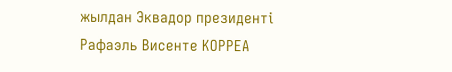жылдан Эквадор президенті Рафаэль Висенте КОРРЕА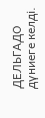ДЕЛЬГАДО дүниеге келді.